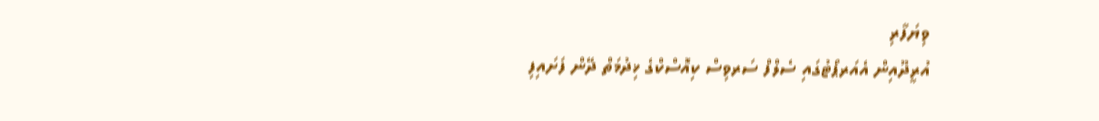ވިޔަފާރި
އުރީދޫއިން އެއަރޕޯޓުގައި ސެލްފް ސަރވިސް ކިއޮސްކްގެ ޚިދުމަތް ދޭން ފަށައިފި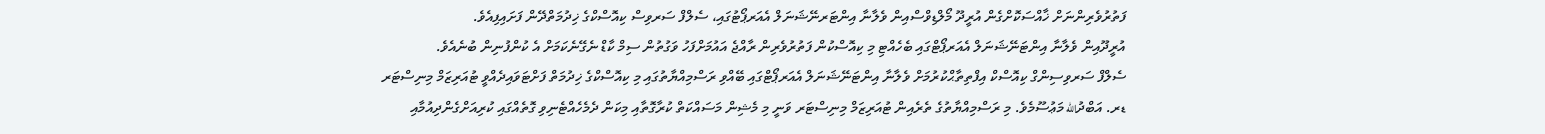ފަތުރުވެރިންނަށް ޚާއްސަކޮށްގެން އުރީދޫ މޯލްޑިވްސްއިން ވެލާނާ އިންޓަރނޭޝަނަލް އެއަރޕޯޓުގައި، ސެލްފް ސަރވިސް ކިއޮސްކްގެ ޚިދުމަތްދޭން ފަށައިފިއެވެ.
އުރީދޫއިން ވެލާނާ އިންޓަނޭޝަނަލް އެއަރޕޯޓްގައި ބެހެއްޓި މި ކިއޮސްކުން ފަތުރުވެރިން ރާއްޖެ އައުމަށްފަހު ވަގުތުން ސިމް ކާޑް ނެގޭނެކަމަށް އެ ކުންފުނިން ބުނެއެވެ.
ސެލްފް ސަރވިސިންގް ކިއޮސްކް އިފްތިތާޙްކުރުމަށް ވެލާނާ އިންޓަނޭޝަނަލް އެއަރޕޯޓްގައި ބޭއްވި ރަސްމިއްޔާތުގައި މި ކިއޮސްކްގެ ޚިދުމަތް ފަށްޓަވައިދެއްވީ ޓުއަރިޒަމް މިނިސްޓަރ ޑރ. އަބްދުالله މަޢުސޫމެވެ. މި ރަސްމިއްޔާތުގެ ތެރެއިން ޓުއަރިޒަމް މިނިސްޓަރ ވަނީ މި މެޝިން މަސައްކަތް ކުރާގޮތާއި މިކަން ދެމެހެއްޓެނިވި ގޮތެއްގައި ކުރިއަށްގެންދިއުމާއި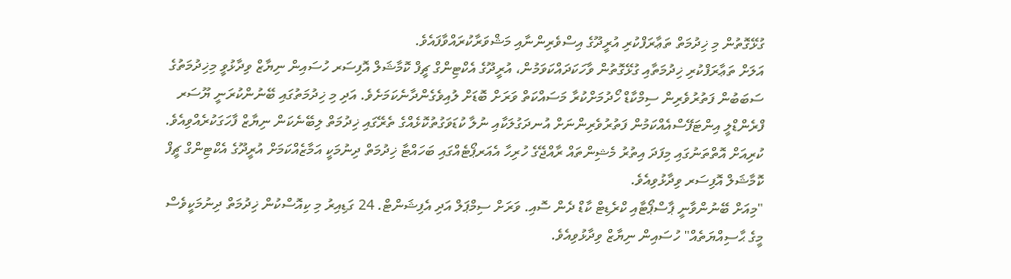ގުޅޭގޮތުން މި ޚިދުމަތް ތަޢާރަފްކުރި އުރީދޫގެ އިސްވެރިންނާއި މަޝްވަރާކުރައްވާފައެވެ.
އަލަށް ތަޢާރަފްކުރި ޚިދުމަތާއި ގުޅޭގޮތުން ވާހަކަދައްކަވަމުން، އުރީދޫގެ އެކްޓިންގް ޗީފް ކޮމާޝަލް އޮފިސަރ ހުސައިން ނިޔާޒް ވިދާޅުވީ މިޚިދުމަތުގެ ސަބަބުން ފަތުރުވެރިން ސިމްކާޑް ހޯދުމަށްކުރާ މަސައްކަތް ވަރަށް ބޮޑަށް ލުއިވެގެންދާނެކަމަށެވެ. އަދި މި ޚިދުމަތުގައި ބޭނުންކުރަނީ ޔޫސަރ ފްރެންޑްލީ އިންޓަފޭސްއެއްކަމުން ފަތުރުވެރިންނަށް އުނދަގުލަކާއި ނުލާ ކުޑަވަގުތުކޮޅެއްގެ ތެރޭގައި ޚިދުމަތް ލިބޭނެކަން ނިޔާޒް ފާހަގަކުރެއްވިއެވެ. ކުރިއަށް އޮތްތަނުގައި މިފަދަ އިތުރު މެޝިންތައް ރާއްޖޭގެ ހުރިހާ އެއަރޕޯޓެއްގައި ބަހައްޓާ ޚިދުމަތް ދިނުމަކީ އަމާޒެއްކަމަށް އުރީދޫގެ އެކްޓިންގް ޗީފް ކޮމާޝަލް އޮފިސަރ ވިދާޅުވިއެވެ.
"މިއަށް ބޭނުންވާނީ ޕާސްޕޯޓާއި ކްރެޑިޓް ކާޑް ދެން ސޮއި. ވަރަށް ސިމްޕަލް އަދި އެފިޝަންޓް. 24 ގަޑިއިރު މި ކިއޮސްކުން ޚިދުމަތް ދިނުމަކީވެސް މީގެ ޙާސިއްޔަތެއް" ހުސައިން ނިޔާޒް ވިދާޅުވިއެވެ.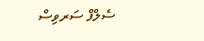ސެލްފް ސަރވިސް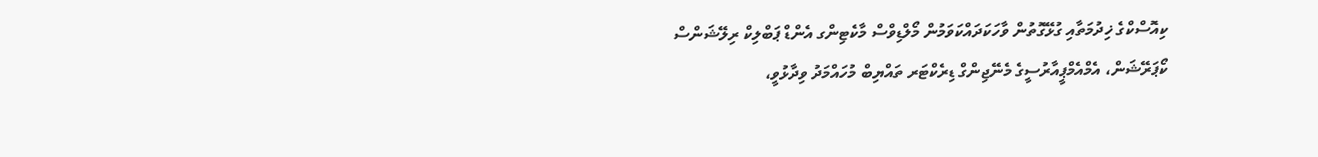ކިއޮސްކްގެ ޚިދުމަތާއި ގުޅޭގޮތުން ވާހަކަދައްކަވަމުން މޯލްޑިވްސް މާކެޓިންގ އެންޑް ޕަބްލިކް ރިލޭޝަންސް ކޯޕަރޭޝަން، އެމްއެމްޕީއާރުސީގެ މެނޭޖިންގް ޑިރެކްޓަރ ތައްޔިބް މުހައްމަދު ވިދާޅުވީ،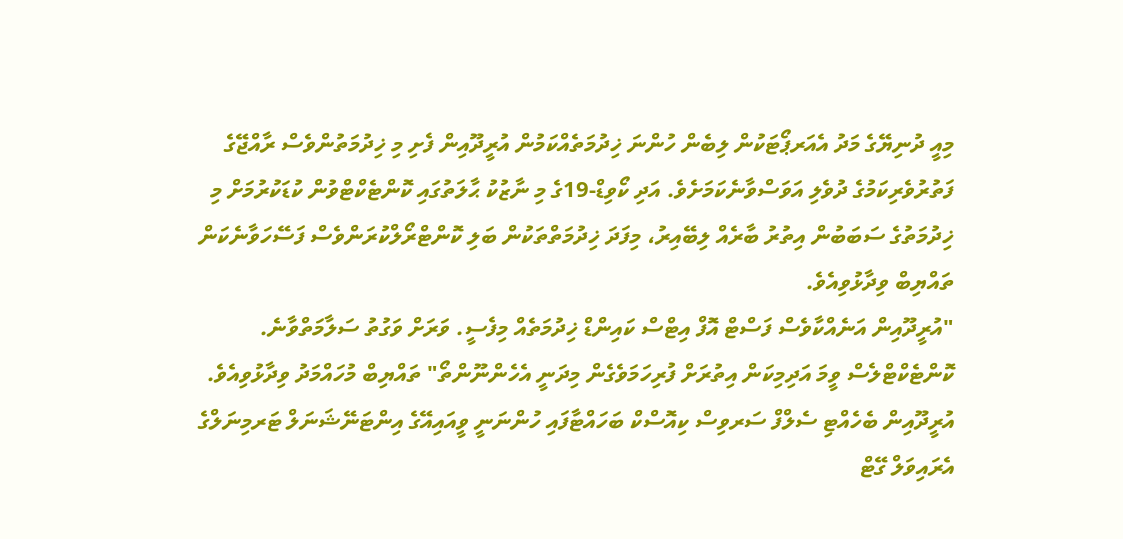މިއީ ދުނިޔޭގެ މަދު އެއަރޕޯޓަކުން ލިބެން ހުންނަ ޚިދުމަތެއްކަމުން އުރީދޫއިން ފެށި މި ޚިދުމަތުންވެސް ރާއްޖޭގެ ފަތުރުވެރިކަމުގެ ދުވެލި އަވަސްވާނެކަމަށެވެ. އަދި ކޯވިޑް-19ގެ މި ނާޒުކު ޙާލަތުގައި ކޮންޓެކްޓްވުން ކުޑަކުރުމަށް މި ޚިދުމަތުގެ ސަބަބުން އިތުރު ބާރެއް ލިބޭއިރު، މިފަދަ ޚިދުމަތްތަކުން ބަލި ކޮންޓްރޯލްކުރަންވެސް ފަސޭހަވާނެކަން ތައްޔިބް ވިދާޅުވިއެވެ.
"އުރީދޫއިން އަނެއްކާވެސް ފަސްޓް އޮފް އިޓްސް ކައިންޑް ޚިދުމަތެއް މިފެސީ. ވަރަށް ވަގުތު ސަލާމަތްވާނެ. ކޮންޓެކްޓްލެސް ވީމަ އަދިމިކަން އިތުރަށް ފުރިހަމަވެގެން މިދަނީ އެހެންނޫންތޯ" ތައްޔިބް މުހައްމަދު ވިދާޅުވިއެވެ.
އުރީދޫއިން ބެހެއްޓި ސެލްފް ސަރވިސް ކިއޮސްކް ބަހައްޓާފައި ހުންނަނީ ވީއައިއޭގެ އިންޓަނޭޝަނަލް ޓަރމިނަލްގެ އެރައިވަލް ގޭޓް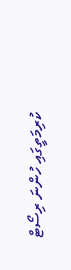ކުރިމަތީގައި ހުންނަ ރިސޯޓް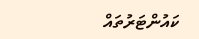ކައުންޓަރުތައް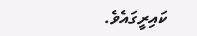ކައިރީގައެވެ.